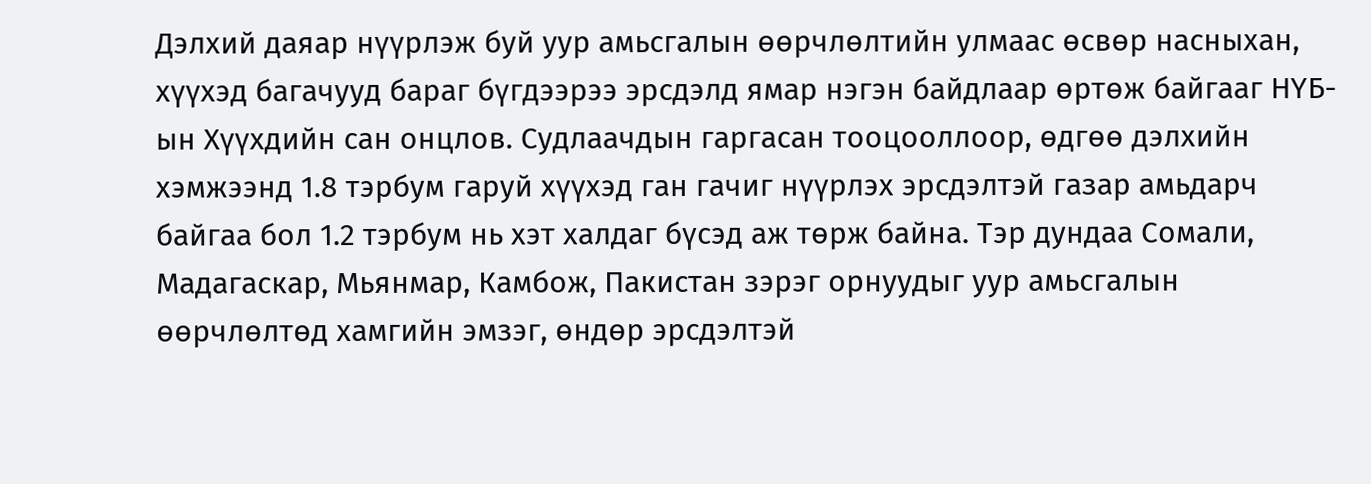Дэлхий даяар нүүрлэж буй уур амьсгалын өөрчлөлтийн улмаас өсвөр насныхан, хүүхэд багачууд бараг бүгдээрээ эрсдэлд ямар нэгэн байдлаар өртөж байгааг НҮБ-ын Хүүхдийн сан онцлов. Судлаачдын гаргасан тооцооллоор, өдгөө дэлхийн хэмжээнд 1.8 тэрбум гаруй хүүхэд ган гачиг нүүрлэх эрсдэлтэй газар амьдарч байгаа бол 1.2 тэрбум нь хэт халдаг бүсэд аж төрж байна. Тэр дундаа Сомали, Мадагаскар, Мьянмар, Камбож, Пакистан зэрэг орнуудыг уур амьсгалын өөрчлөлтөд хамгийн эмзэг, өндөр эрсдэлтэй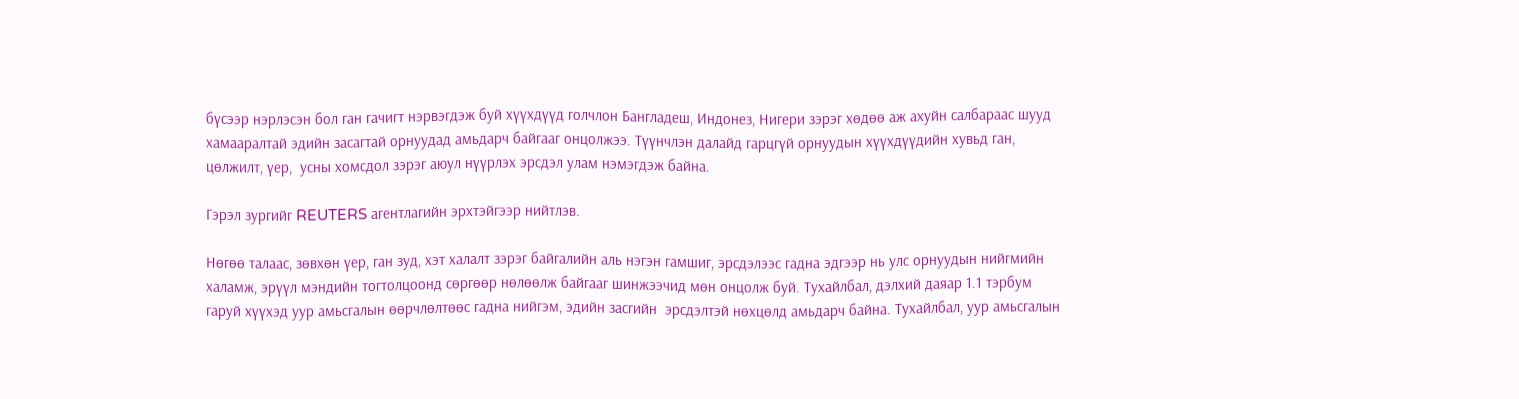бүсээр нэрлэсэн бол ган гачигт нэрвэгдэж буй хүүхдүүд голчлон Бангладеш, Индонез, Нигери зэрэг хөдөө аж ахуйн салбараас шууд хамааралтай эдийн засагтай орнуудад амьдарч байгааг онцолжээ. Түүнчлэн далайд гарцгүй орнуудын хүүхдүүдийн хувьд ган, цөлжилт, үер,  усны хомсдол зэрэг аюул нүүрлэх эрсдэл улам нэмэгдэж байна.

Гэрэл зургийг REUTERS агентлагийн эрхтэйгээр нийтлэв.

Нөгөө талаас, зөвхөн үер, ган зуд, хэт халалт зэрэг байгалийн аль нэгэн гамшиг, эрсдэлээс гадна эдгээр нь улс орнуудын нийгмийн халамж, эрүүл мэндийн тогтолцоонд сөргөөр нөлөөлж байгааг шинжээчид мөн онцолж буй. Тухайлбал, дэлхий даяар 1.1 тэрбум гаруй хүүхэд уур амьсгалын өөрчлөлтөөс гадна нийгэм, эдийн засгийн  эрсдэлтэй нөхцөлд амьдарч байна. Тухайлбал, уур амьсгалын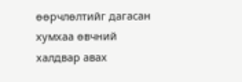өөрчлөлтийг дагасан хумхаа өвчний халдвар авах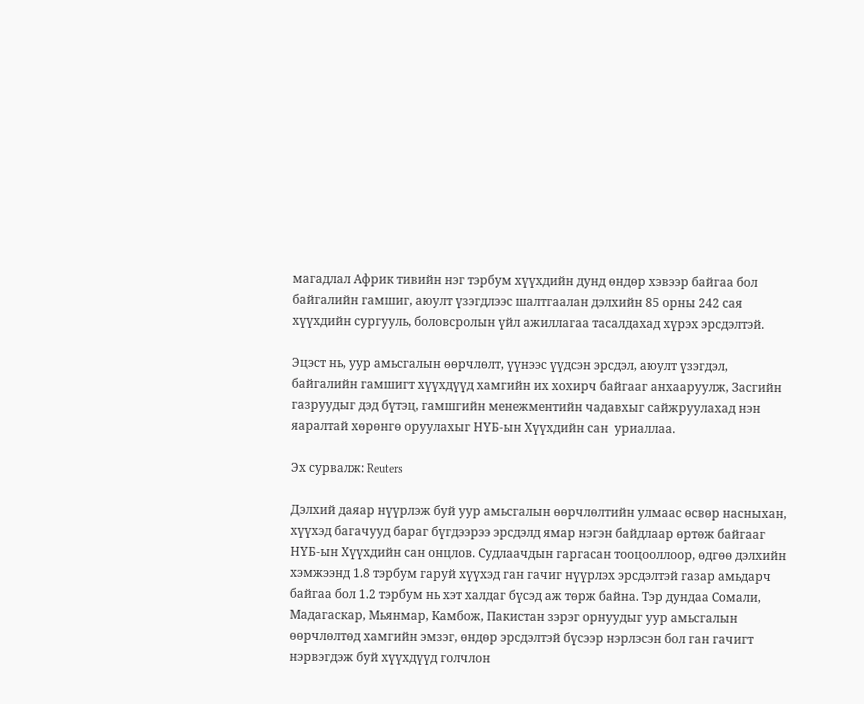магадлал Африк тивийн нэг тэрбум хүүхдийн дунд өндөр хэвээр байгаа бол байгалийн гамшиг, аюулт үзэгдлээс шалтгаалан дэлхийн 85 орны 242 сая хүүхдийн сургууль, боловсролын үйл ажиллагаа тасалдахад хүрэх эрсдэлтэй.

Эцэст нь, уур амьсгалын өөрчлөлт, үүнээс үүдсэн эрсдэл, аюулт үзэгдэл, байгалийн гамшигт хүүхдүүд хамгийн их хохирч байгааг анхааруулж, Засгийн газруудыг дэд бүтэц, гамшгийн менежментийн чадавхыг сайжруулахад нэн яаралтай хөрөнгө оруулахыг НҮБ-ын Хүүхдийн сан  уриаллаа.

Эх сурвалж: Reuters

Дэлхий даяар нүүрлэж буй уур амьсгалын өөрчлөлтийн улмаас өсвөр насныхан, хүүхэд багачууд бараг бүгдээрээ эрсдэлд ямар нэгэн байдлаар өртөж байгааг НҮБ-ын Хүүхдийн сан онцлов. Судлаачдын гаргасан тооцооллоор, өдгөө дэлхийн хэмжээнд 1.8 тэрбум гаруй хүүхэд ган гачиг нүүрлэх эрсдэлтэй газар амьдарч байгаа бол 1.2 тэрбум нь хэт халдаг бүсэд аж төрж байна. Тэр дундаа Сомали, Мадагаскар, Мьянмар, Камбож, Пакистан зэрэг орнуудыг уур амьсгалын өөрчлөлтөд хамгийн эмзэг, өндөр эрсдэлтэй бүсээр нэрлэсэн бол ган гачигт нэрвэгдэж буй хүүхдүүд голчлон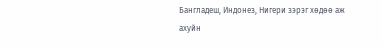Бангладеш, Индонез, Нигери зэрэг хөдөө аж ахуйн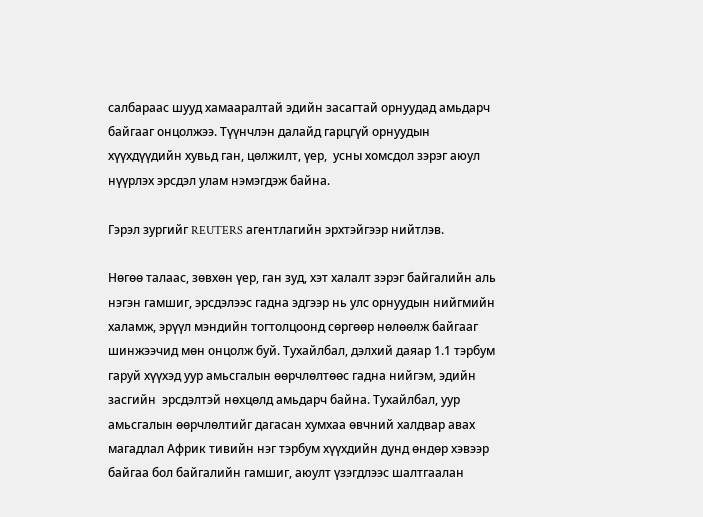салбараас шууд хамааралтай эдийн засагтай орнуудад амьдарч байгааг онцолжээ. Түүнчлэн далайд гарцгүй орнуудын хүүхдүүдийн хувьд ган, цөлжилт, үер,  усны хомсдол зэрэг аюул нүүрлэх эрсдэл улам нэмэгдэж байна.

Гэрэл зургийг REUTERS агентлагийн эрхтэйгээр нийтлэв.

Нөгөө талаас, зөвхөн үер, ган зуд, хэт халалт зэрэг байгалийн аль нэгэн гамшиг, эрсдэлээс гадна эдгээр нь улс орнуудын нийгмийн халамж, эрүүл мэндийн тогтолцоонд сөргөөр нөлөөлж байгааг шинжээчид мөн онцолж буй. Тухайлбал, дэлхий даяар 1.1 тэрбум гаруй хүүхэд уур амьсгалын өөрчлөлтөөс гадна нийгэм, эдийн засгийн  эрсдэлтэй нөхцөлд амьдарч байна. Тухайлбал, уур амьсгалын өөрчлөлтийг дагасан хумхаа өвчний халдвар авах магадлал Африк тивийн нэг тэрбум хүүхдийн дунд өндөр хэвээр байгаа бол байгалийн гамшиг, аюулт үзэгдлээс шалтгаалан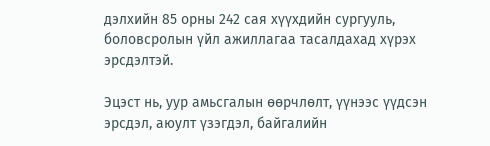дэлхийн 85 орны 242 сая хүүхдийн сургууль, боловсролын үйл ажиллагаа тасалдахад хүрэх эрсдэлтэй.

Эцэст нь, уур амьсгалын өөрчлөлт, үүнээс үүдсэн эрсдэл, аюулт үзэгдэл, байгалийн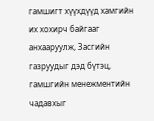гамшигт хүүхдүүд хамгийн их хохирч байгааг анхааруулж, Засгийн газруудыг дэд бүтэц, гамшгийн менежментийн чадавхыг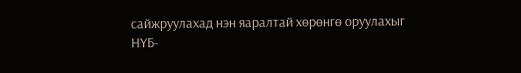сайжруулахад нэн яаралтай хөрөнгө оруулахыг НҮБ-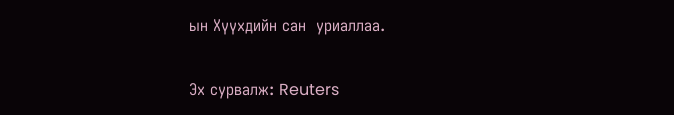ын Хүүхдийн сан  уриаллаа.

Эх сурвалж: Reuters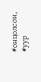#онцолсон, #уур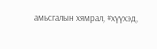амьсгалын хямрал, #хүүхэд,